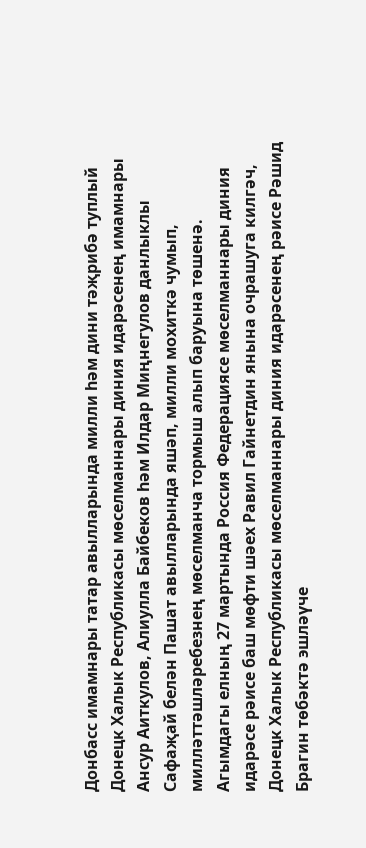Донбасс имамнары татар авылларында милли һәм дини тәҗрибә туплый
Донецк Халык Республикасы мөселманнары диния идарәсенең имамнары Ансур Аиткулов, Алиулла Байбеков һәм Илдар Миңнегулов данлыклы Сафаҗай белән Пашат авылларында яшәп, милли мохиткә чумып, милләттәшләребезнең мөселманча тормыш алып баруына төшенә.
Агымдагы елның 27 мартында Россия Федерациясе мөселманнары диния идарәсе рәисе баш мөфти шәех Равил Гайнетдин янына очрашуга килгәч, Донецк Халык Республикасы мөселманнары диния идарәсенең рәисе Рәшид Брагин төбәктә эшләүче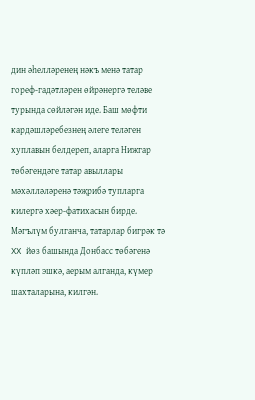дин әһелләренең нәкъ менә татар гореф-гадәтләрен өйрәнергә теләве турында сөйләгән иде. Баш мөфти кардәшләребезнең әлеге теләген хуплавын белдереп, аларга Нижгар төбәгендәге татар авыллары мәхәлләләренә тәҗрибә тупларга килергә хәер-фатихасын бирде.
Мәгълүм булганча, татарлар бигрәк тә XX йөз башында Донбасс төбәгенә күпләп эшкә, аерым алганда, күмер шахталарына, килгән.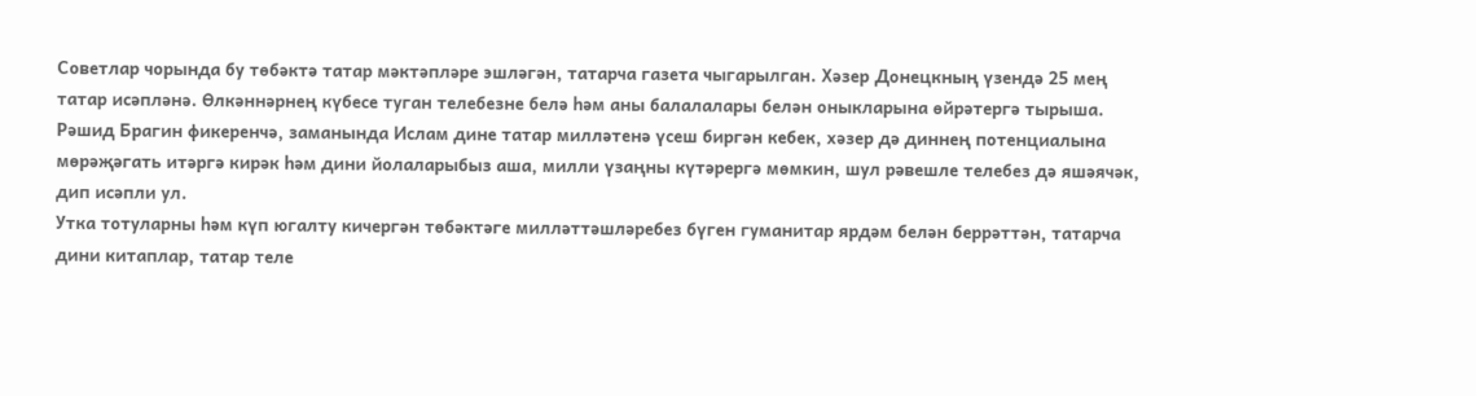Советлар чорында бу төбәктә татар мәктәпләре эшләгән, татарча газета чыгарылган. Хәзер Донецкның үзендә 25 мең татар исәпләнә. Өлкәннәрнең күбесе туган телебезне белә һәм аны балалалары белән оныкларына өйрәтергә тырыша. Рәшид Брагин фикеренчә, заманында Ислам дине татар милләтенә үсеш биргән кебек, хәзер дә диннең потенциалына мөрәҗәгать итәргә кирәк һәм дини йолаларыбыз аша, милли үзаңны күтәрергә мөмкин, шул рәвешле телебез дә яшәячәк, дип исәпли ул.
Утка тотуларны һәм күп югалту кичергән төбәктәге милләттәшләребез бүген гуманитар ярдәм белән беррәттән, татарча дини китаплар, татар теле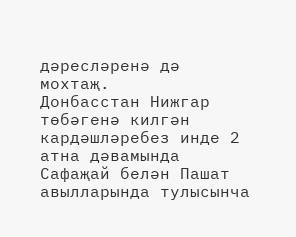дәресләренә дә мохтаҗ.
Донбасстан Нижгар төбәгенә килгән кардәшләребез инде 2 атна дәвамында Сафаҗай белән Пашат авылларында тулысынча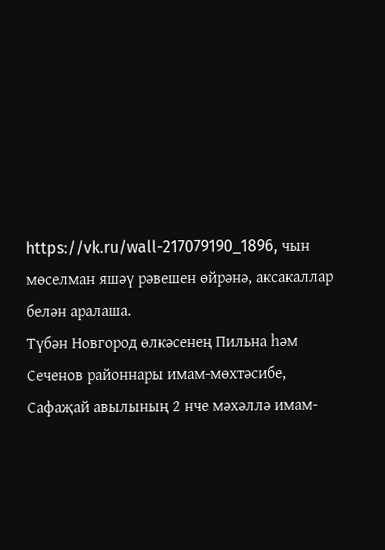https://vk.ru/wall-217079190_1896, чын мөселман яшәү рәвешен өйрәнә, аксакаллар белән аралаша.
Түбән Новгород өлкәсенең Пильна һәм Сеченов районнары имам-мөхтәсибе, Сафаҗай авылының 2 нче мәхәллә имам-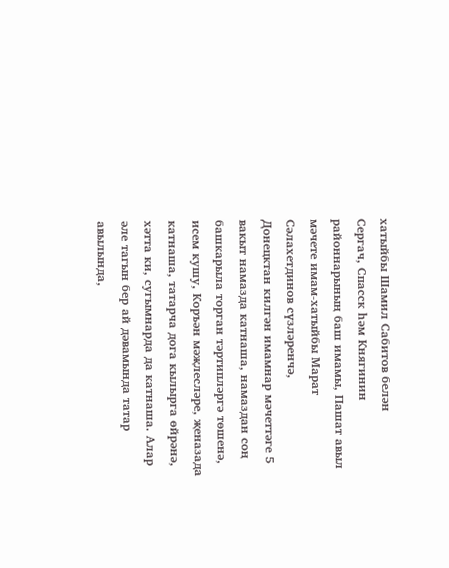хатыйбы Шамил Сабитов белән
Сергач, Спасск һәм Княгинин районнарының баш имамы, Пашат авыл мәчете имам-хатыйбы Марат Сәлахетдинов сүзләренчә,
Донецктан килгән имамнар мәчеттәге 5 вакыт намазда катнаша, намаздан соң башкарыла торган тәртипләргә төшенә, исем кушу, Коръән мәҗлесләре, җеназада катнаша, татарча дога кылырга өйрәнә, хәтта ки, сугымнарда да катнаша. Алар әле тагын бер ай дәвамында татар авылында,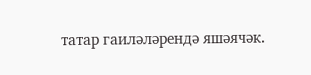татар гаиләләрендә яшәячәк.